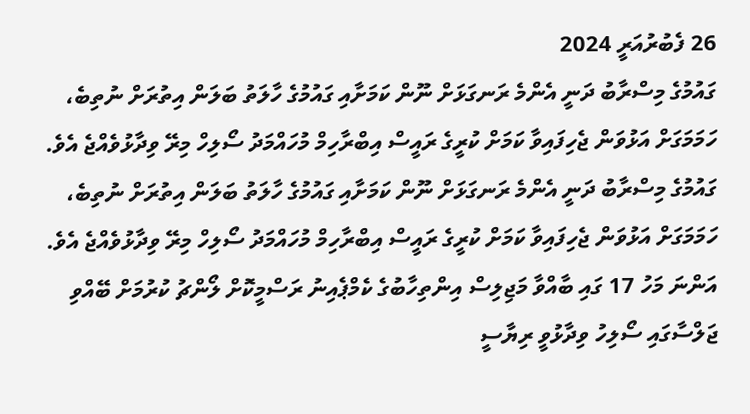26 ފެބުރުއަރީ 2024
ގައުމުގެ މިސްރާބު ދަނީ އެންމެ ރަނގަޅަށް ނޫން ކަމަށާއި ގައުމުގެ ހާލަތު ބަލަން އިތުރަށް ނުތިބެ، ހަމަމަގަށް އަޅުވަން ޖެހިފައިވާ ކަމަށް ކުރީގެ ރައީސް އިބްރާހިމް މުހައްމަދު ސޯލިހް މިރޭ ވިދާޅުވެއްޖެ އެވެ.
ގައުމުގެ މިސްރާބު ދަނީ އެންމެ ރަނގަޅަށް ނޫން ކަމަށާއި ގައުމުގެ ހާލަތު ބަލަން އިތުރަށް ނުތިބެ، ހަމަމަގަށް އަޅުވަން ޖެހިފައިވާ ކަމަށް ކުރީގެ ރައީސް އިބްރާހިމް މުހައްމަދު ސޯލިހް މިރޭ ވިދާޅުވެއްޖެ އެވެ.
އަންނަ މަހު 17 ގައި ބާއްވާ މަޖިލިސް އިންތިހާބުގެ ކެމްޕެއިނު ރަސްމީކޮށް ލޯންޗު ކުރުމަށް ބޭއްވި ޖަލްސާގައި ސޯލިހު ވިދާޅުވީ ރިޔާސީ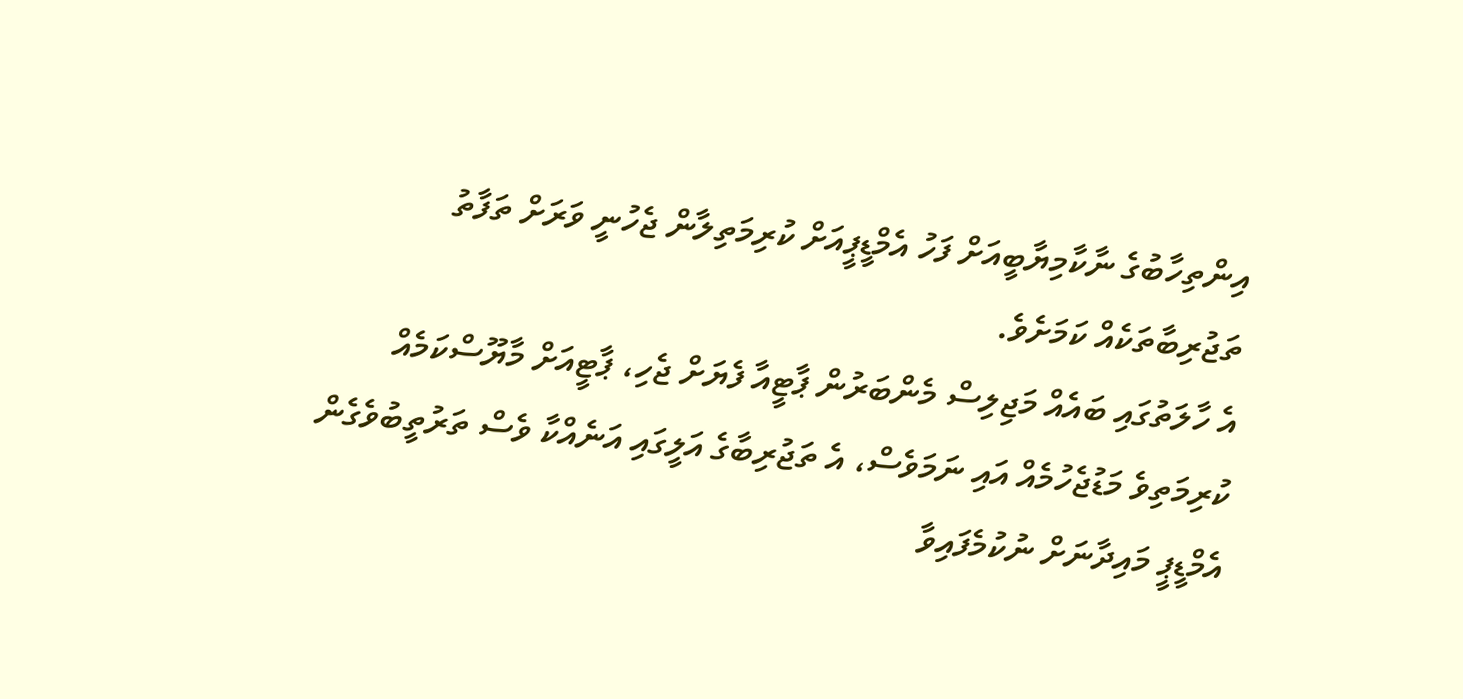އިންތިހާބުގެ ނާކާމިޔާބީއަށް ފަހު އެމްޑީޕީއަށް ކުރިމަތިލާން ޖެހުނީ ވަރަށް ތަފާތު ތަޖުރިބާތަކެއް ކަމަށެވެ.
އެ ހާލަތުގައި ބައެއް މަޖިލިސް މެންބަރުން ޕާޓީއާ ފެޔަށް ޖެހި، ޕާޓީއަށް މާޔޫސްކަމެއް ކުރިމަތިވެ މަޑުޖެހުމެއް އައި ނަމަވެސް، އެ ތަޖުރިބާގެ އަލީގައި އަނެއްކާ ވެސް ތަރުތީބުވެގެން އެމްޑީޕީ މައިދާނަށް ނުކުމެފައިވާ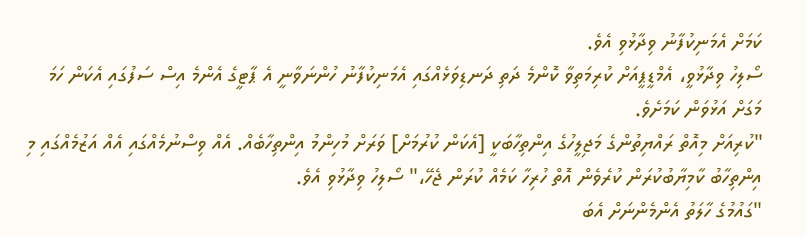ކަމަށް އެމަނިކުފާނު ވިދާޅުވި އެވެ.
ސޯލިހު ވިދާޅުވީ، އެމްޑީޕީއަށް ކުރިމަތިވާ ކޮންމެ ދަތި ދަނޑިވަޅެއްގައި އެމަނިކުފާނު ހުންނަވާނީ އެ ޕާޓީގެ އެންމެ އިސް ސަފުގައި އެކަން ހަމަ މަގަށް އަޅުވަން ކަމަށެވެ.
"ކުރިއަށް މިއޮތް ރައްޔިތުންގެ މަޖިލީހުގެ އިންތިހާބަކީ [އެކަން ކުރުމަށް] ވަރަށް މުހިންމު އިންތިހާބެއް. އެއް ވިސްނުމެއްގައި އެއް އަޒުމެއްގައި މި އިންތިހާބު ކާމިޔާބުކުރަން ކުރެވެން އޮތް ހުރިހާ ކަމެއް ކުރަން ޖެހޭ،" ސޯލިހު ވިދާޅުވި އެވެ.
"ގައުމުގެ ހާލަތު އެންމެންނަށް އެބަ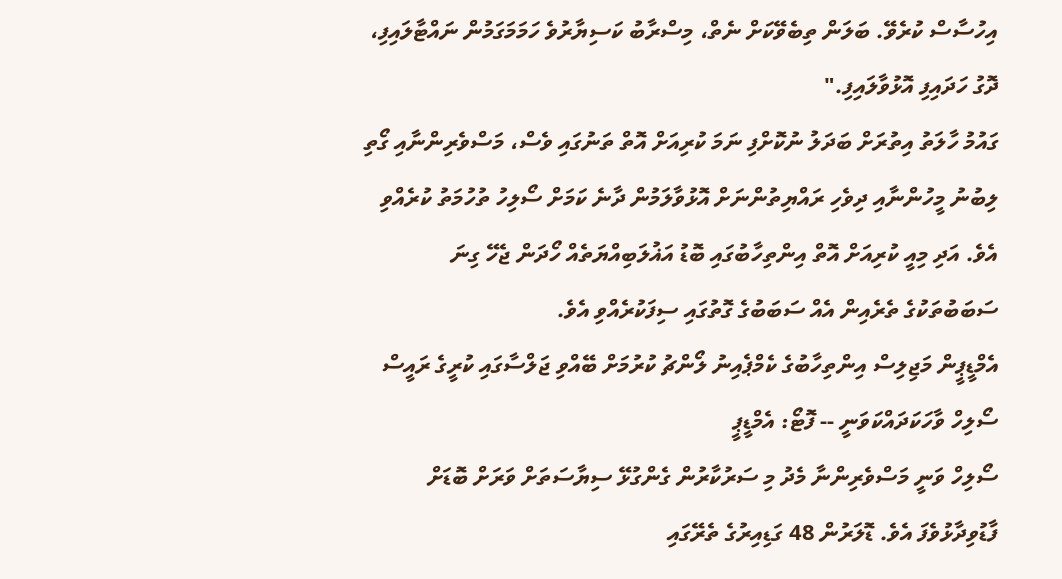އިހުސާސް ކުރެވޭ. ބަލަން ތިބެވޭކަށް ނެތް، މިސްރާބު ކަސިޔާރުވެ ހަމަމަގަމުން ނައްޓާލައިފި، ދޮގު ހަދައިފި އޮޅުވާލައިފި."
ގައުމު ހާލަތު އިތުރަށް ބަދަލު ނުކޮށްފި ނަމަ ކުރިއަށް އޮތް ތަނުގައި ވެސް، މަސްވެރިންނާއި ގޯތި ލިބުނު މީހުންނާއި ދިވެހި ރައްޔިތުންނަށް އޮޅުވާލަމުން ދާނެ ކަމަށް ސޯލިހު ތުހުމަތު ކުރެއްވި އެވެ. އަދި މިއީ ކުރިއަށް އޮތް އިންތިހާބުގައި ބޮޑު އަޣުލަބިއްޔަތެއް ހޯދަން ޖެހޭ ގިނަ ސަބަބުތަކުގެ ތެރެއިން އެއް ސަބަބުގެ ގޮތުގައި ސިފަކުރެއްވި އެވެ.
އެމްޑީޕީން މަޖިލިސް އިންތިހާބުގެ ކެމްޕެއިނު ލޯންޗު ކުރުމަށް ބޭއްވި ޖަލްސާގައި ކުރީގެ ރައީސް ސޯލިހް ވާހަކަދައްކަވަނީ -- ފޮޓޯ: އެމްޑީޕީ
ސޯލިހް ވަނީ މަސްވެރިންނާ މެދު މި ސަރުކާރުން ގެންގުޅޭ ސިޔާސަތަށް ވަރަށް ބޮޑަށް ފާޑުވިދާޅުވެފަ އެވެ. ޑޮލަރުން 48 ގަޑިއިރުގެ ތެރޭގައި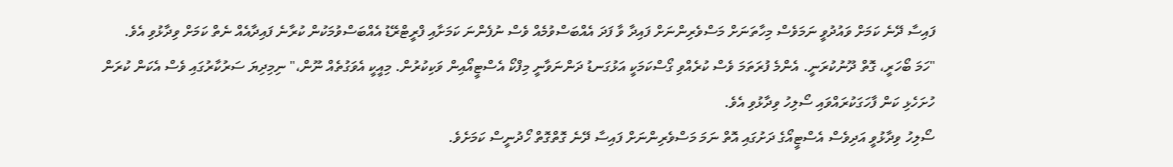ފައިސާ ދޭނެ ކަމަށް ވައުދުވީ ނަމަވެސް މިހާތަނަށް މަސްވެރިންނަށް ފައިދާ ވާ ފަދަ އެއްބަސްވުމެއް ވެސް ނުފެންނަ ކަމަށާއި ފްރީޓްރޭޑު އެއްބަސްވުމަކުން ކުރާނެ ފައިދާއެއް ނެތް ކަމަށް ވިދާޅުވި އެވެ.
"ހަމަ ބޯހަރީ، ގޮތް ދޫނުކުރަނީ. އެންމެ ފުރަތަމަ ވެސް ކުރެއްވި ގޯސްކަމަކީ އަޅުގަނޑު ދަންނަވާނީ މިފްކޯ އެސްޓީއޯއިން ވަކިކުރުން. މިއީކީ އެވަގުތެއް ނޫން،" ނިމިދިޔަ ސަރުކާރުގައި ވެސް އެކަން ކުރަން ހުށަހެޅި ކަން ފާހަގަކުރައްވައި ސޯލިހު ވިދާޅުވި އެވެ.
ސޯލިހު ވިދާޅުވީ އަދިވެސް އެސްޓީއޯގެ ދަށުގައި އޮތް ނަމަ މަސްވެރިންނަށް ފައިސާ ދޭނެ ގޮތްގޮތް ހޯދުނީސް ކަމަށެވެ.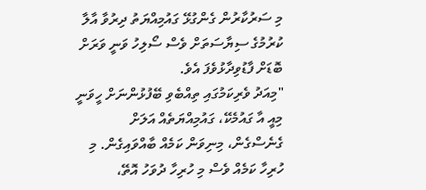މި ސަރުކާރުން ގެންގުޅޭ ގައުމިއްޔަތު ދިރުވާ އާލާ ކުރުމުގެ ސިޔާސަތަށް ވެސް ސޯލިހު ވަނީ ވަރަށް ބޮޑަށް ފާޑުވިދާޅުވެފަ އެވެ.
"މިއަދު ވެރިކަމުގައި ތިއްބެވި ބޭފުޅުންނަށް ހީވަނީ މިއީ އާ ގައުމެކޭ، ގައުމިއްޔަތެއް އަލަށް ގެނެސްގެން، މިނިވަން ކަމެއް ބާއްވައިގެން. މި ހުރިހާ ކަމެއް ވެސް މި ހުރިހާ ދުވަހު އޮތޭ،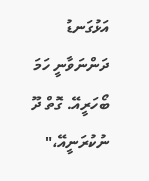އަޅުގަނޑު ދަންނަވާނީ ހަމަ ބޯހަރީއޭ. ގޮތް ދޫ ނުކުރަނީއޭ،"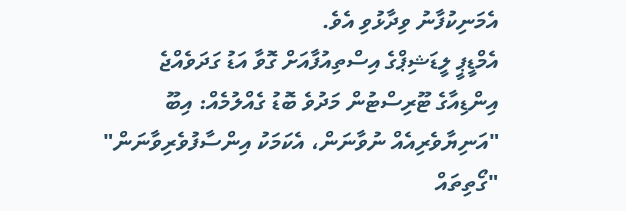އެމަނިކުފާނު ވިދާޅުވި އެވެ.
އެމްޑީޕީ ލީޑަޝިޕްގެ އިސްތިއުފާއަށް ގޮވާ އަޑު ގަދަވެއްޖެ
އިންޑިއާގެ ޓޫރިސްޓުން މަދުވެ ބޮޑު ގެއްލުމެއް: އިބޫ
"އަނިޔާވެރިއެއް ނުވާނަން، އެކަމަކު އިންސާފުވެރިވާނަން"
"ގޯތިތައް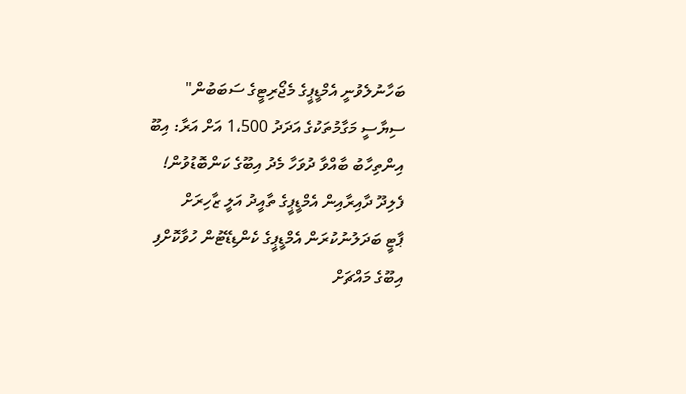ބަހާނުލެވުނީ އެމްޑީޕީގެ މެޖޯރިޓީގެ ސަބަބުން"
ސިޔާސީ މަގާމުތަކުގެ އަދަދު 1،500 އަށް އަރާ: އިބޫ
އިންތިހާބު ބާއްވާ ދުވަހާ މެދު އިބޫގެ ކަންބޮޑުވުން!
ފެލިދޫ ދާއިރާއިން އެމްޑީޕީގެ ތާއީދު އަލީ ޒާހިރަށް
ޕާޓީ ބަދަލުނުކުރަން އެމްޑީޕީގެ ކެންޑިޑޭޓުން ހުވާކޮށްފި
އިބޫގެ މައްޗަށް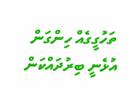ތަހުގީގެއް ހިންގަން އުޅެނީ ބިރުދައްކަން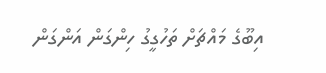އިބޫގެ މައްޗަށް ތަހުގީގު ހިންގަން އަންގަން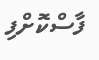ފާސްކޮށްފި